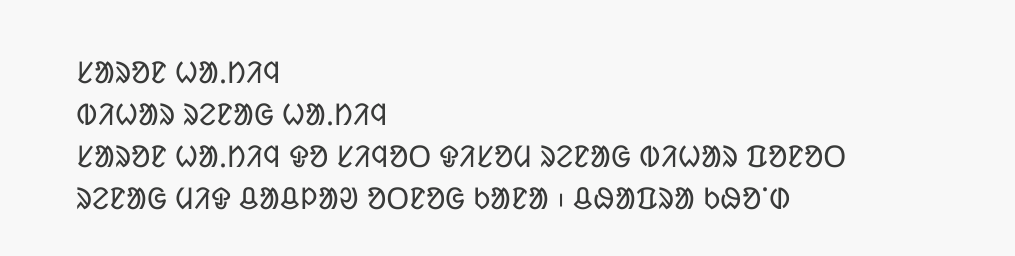ᱥᱟᱨᱚᱱ ᱦᱟᱹᱴᱤᱧ
ᱵᱤᱦᱟᱨ ᱨᱮᱱᱟᱜ ᱦᱟᱹᱴᱤᱧ
ᱥᱟᱨᱚᱱ ᱦᱟᱹᱴᱤᱧ ᱫᱚ ᱥᱤᱧᱚᱛ ᱫᱤᱥᱚᱢ ᱨᱮᱱᱟᱜ ᱵᱤᱦᱟᱨ ᱯᱚᱱᱚᱛ ᱨᱮᱱᱟᱜ ᱢᱤᱫ ᱪᱟᱪᱞᱟᱣ ᱚᱛᱱᱚᱜ ᱠᱟᱱᱟ ᱾ ᱪᱷᱟᱯᱨᱟ ᱠᱷᱚᱸᱰ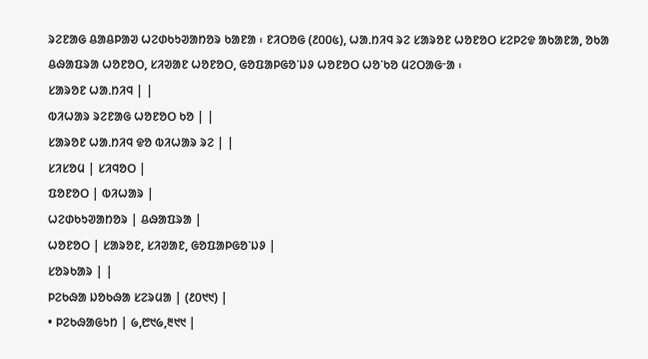ᱨᱮᱱᱟᱜ ᱪᱟᱪᱞᱟᱣ ᱦᱮᱰᱠᱩᱣᱟᱴᱚᱨ ᱠᱟᱱᱟ ᱾ ᱱᱤᱛᱚᱜ (᱒᱐᱐᱕), ᱦᱟᱹᱴᱤᱧ ᱨᱮ ᱥᱟᱨᱚᱱ ᱦᱚᱱᱚᱛ ᱥᱮᱞᱮᱫ ᱟᱠᱟᱱᱟ, ᱚᱠᱟ ᱪᱷᱟᱯᱨᱟ ᱦᱚᱱᱚᱛ, ᱥᱤᱣᱟᱱ ᱦᱚᱱᱚᱛ, ᱜᱚᱯᱟᱞᱜᱚᱸᱡᱽ ᱦᱚᱱᱚᱛ ᱦᱚᱸᱠᱚ ᱢᱮᱛᱟᱜᱼᱟ ᱾
ᱥᱟᱨᱚᱱ ᱦᱟᱹᱴᱤᱧ | |
ᱵᱤᱦᱟᱨ ᱨᱮᱱᱟᱜ ᱦᱚᱱᱚᱛ ᱠᱚ | |
ᱥᱟᱨᱚᱱ ᱦᱟᱹᱴᱤᱧ ᱫᱚ ᱵᱤᱦᱟᱨ ᱨᱮ | |
ᱥᱤᱥᱚᱢ | ᱥᱤᱧᱚᱛ |
ᱯᱚᱱᱚᱛ | ᱵᱤᱦᱟᱨ |
ᱦᱮᱰᱠᱩᱣᱟᱴᱚᱨ | ᱪᱷᱟᱯᱨᱟ |
ᱦᱚᱱᱚᱛ | ᱥᱟᱨᱚᱱ, ᱥᱤᱣᱟᱱ, ᱜᱚᱯᱟᱞᱜᱚᱸᱡᱽ |
ᱥᱚᱨᱠᱟᱨ | |
ᱞᱮᱠᱷᱟ ᱡᱚᱠᱷᱟ ᱥᱮᱨᱢᱟ | (᱒᱐᱑᱑) |
• ᱞᱮᱠᱷᱟᱜᱩᱴ | ᱙,᱘᱑᱙,᱓᱑᱑ |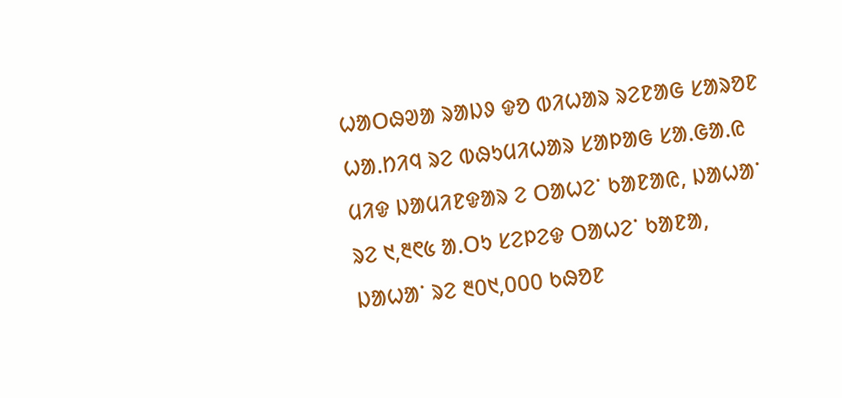ᱦᱟᱛᱷᱣᱟ ᱨᱟᱡᱽ ᱫᱚ ᱵᱤᱦᱟᱨ ᱨᱮᱱᱟᱜ ᱥᱟᱨᱚᱱ ᱦᱟᱹᱴᱤᱧ ᱨᱮ ᱵᱷᱩᱢᱤᱦᱟᱨ ᱥᱟᱞᱟᱜ ᱥᱟᱹᱜᱟᱹᱭ ᱢᱤᱫ ᱡᱟᱢᱤᱱᱫᱟᱨ ᱮ ᱛᱟᱦᱮᱸ ᱠᱟᱱᱟᱭ, ᱡᱟᱦᱟᱸ ᱨᱮ ᱑,᱓᱖᱕ ᱟᱹᱛᱩ ᱥᱮᱞᱮᱫ ᱛᱟᱦᱮᱸ ᱠᱟᱱᱟ, ᱡᱟᱦᱟᱸ ᱨᱮ ᱓᱐᱑,᱐᱐᱐ ᱠᱷᱚᱱ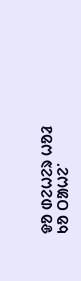ᱫᱚ ᱰᱮᱦᱮᱨ ᱦᱚᱲ ᱠᱚ ᱛᱟᱦᱮᱸ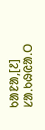ᱠᱟᱱᱟ,[᱒]
ᱥᱟᱹᱠᱷᱭᱟᱹᱛ